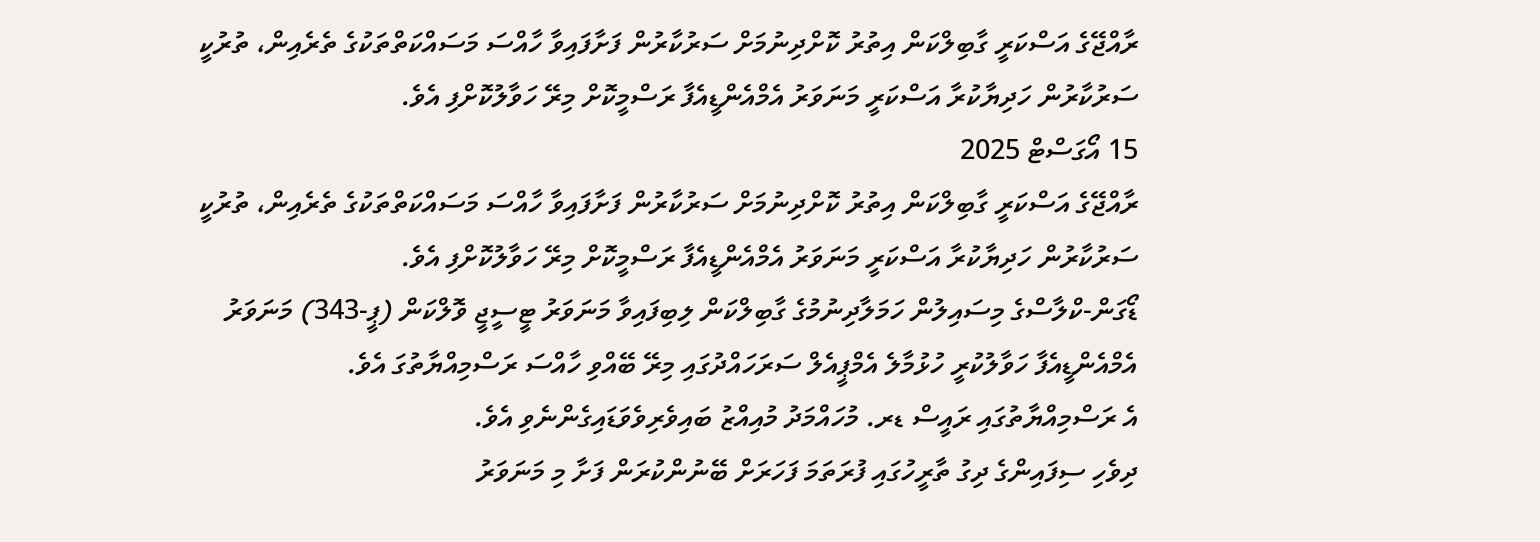ރާއްޖޭގެ އަސްކަރީ ގާބިލްކަން އިތުރު ކޮށްދިނުމަށް ސަރުކާރުން ފަށާފައިވާ ހާއްސަ މަސައްކަތްތަކުގެ ތެރެއިން، ތުރުކީ ސަރުކާރުން ހަދިޔާކުރާ އަސްކަރީ މަނަވަރު އެމްއެންޑީއެފާ ރަސްމީކޮށް މިރޭ ހަވާލުކޮށްފި އެވެ.
15 އޯގަސްޓް 2025
ރާއްޖޭގެ އަސްކަރީ ގާބިލްކަން އިތުރު ކޮށްދިނުމަށް ސަރުކާރުން ފަށާފައިވާ ހާއްސަ މަސައްކަތްތަކުގެ ތެރެއިން، ތުރުކީ ސަރުކާރުން ހަދިޔާކުރާ އަސްކަރީ މަނަވަރު އެމްއެންޑީއެފާ ރަސްމީކޮށް މިރޭ ހަވާލުކޮށްފި އެވެ.
ޑޯގަން-ކްލާސްގެ މިސައިލުން ހަމަލާދިނުމުގެ ގާބިލްކަން ލިބިފައިވާ މަނަވަރު ޓީސީޖީ ވޮލްކަން (ޕީ-343) މަނަވަރު އެމްއެންޑީއެފާ ހަވާލުކުރީ ހުޅުމާލެ އެމްޕީއެލް ސަރަހައްދުގައި މިރޭ ބޭއްވި ހާއްސަ ރަސްމިއްޔާތުގަ އެވެ.
އެ ރަސްމިއްޔާތުގައި ރައީސް ޑރ. މުހައްމަދު މުއިއްޒު ބައިވެރިވެވަޑައިގެންނެވި އެވެ.
ދިވެހި ސިފައިންގެ ދިގު ތާރީހުގައި ފުރަތަމަ ފަހަރަށް ބޭނުންކުރަން ފަށާ މި މަނަވަރު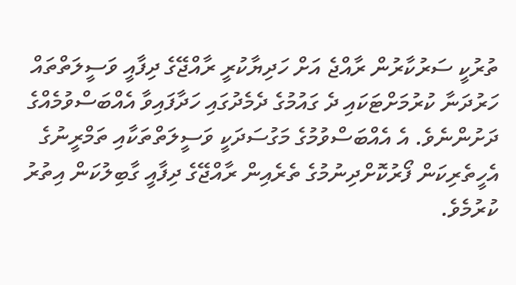ތުރުކީ ސަރުކާރުން ރާއްޖެ އަށް ހަދިޔާކުރީ ރާއްޖޭގެ ދިފާއީ ވަސީލަތްތައް ހަރުދަނާ ކުރުމަށްޓަކައި ދެ ގައުމުގެ ދެމެދުގައި ހަދާފައިވާ އެއްބަސްވުމެއްގެ ދަށުންނެވެ. އެ އެއްބަސްވުމުގެ މަގުސަދަކީ ވަސީލަތްތަކާއި ތަމްރީނުގެ އެހީތެރިކަން ފޯރުކޮށްދިނުމުގެ ތެރެއިން ރާއްޖޭގެ ދިފާއީ ގާބިލުކަން އިތުރު ކުރުމެވެ.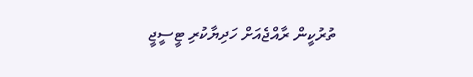ތުރުކީން ރާއްޖެއަށް ހަދިޔާކުރި ޓީސީޖީ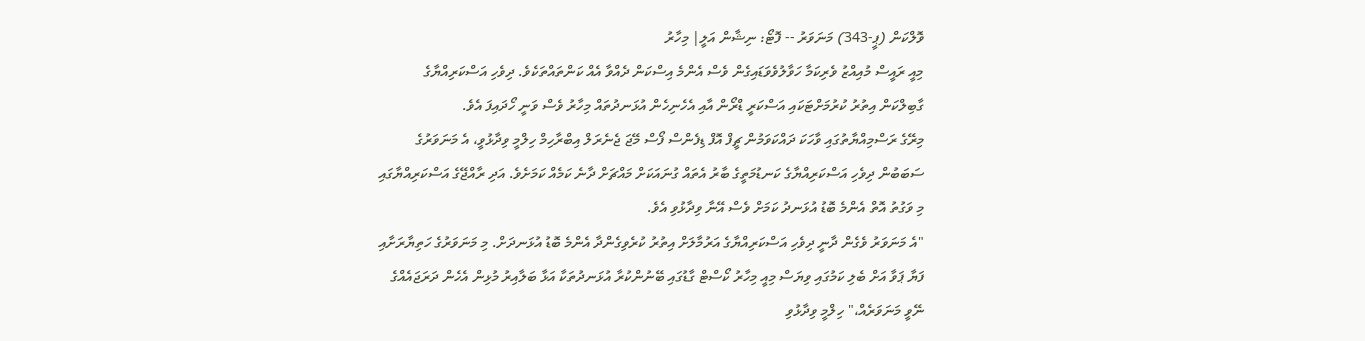ވޮލްކަން (ޕީ-343) މަނަވަރު -- ފޮޓޯ: ނިޝާން އަލީ| މިހާރު
މިއީ ރައީސް މުއިއްޒު ވެރިކަމާ ހަވާލުވެވަޑައިގެން ވެސް އެންމެ އިސްކަން ދެއްވާ އެއް ކަންތައްތަކެވެ. ދިވެހި އަސްކަރިއްޔާގެ ގާބިލްކަން އިތުރު ކުރުމަށްޓަކައި އަސްކަރީ ޑްރޯން އާއި އެހެނިހެން އުޅަނދުތައް މިހާރު ވެސް ވަނީ ހޯދައިފަ އެވެ.
މިރޭގެ ރަސްމިއްޔާތުގައި ވާހަކަ ދައްކަވަމުން ޗީފް އޮފް ޑިފެންސް ފޯސް މޭޖަ ޖެނެރަލް އިބްރާހިމް ހިލްމީ ވިދާޅުވީ، އެ މަނަވަރުގެ ސަބަބުން ދިވެހި އަސްކަރިއްޔާގެ ކަނޑުމަތީގެ ބާރު އެތައް ގުނައަކަށް މައްޗަށް ދާނެ ކަމެއް ކަމަށެވެ. އަދި ރާއްޖޭގެ އަސްކަރިއްޔާގައި މި ވަގުތު އޮތް އެންމެ ބޮޑު އުޅަނދު ކަމަށް ވެސް އޭނާ ވިދާޅުވި އެވެ.
"އެ މަނަވަރު ވެގެން ދާނީ ދިވެހި އަސްކަރިއްޔާގެ އަރުމާލަށް އިތުރު ކުރެވިގެންދާ އެންމެ ބޮޑު އުޅަނދަށް. މި މަނަވަރުގެ ހަތިޔާރަށާއި ފަޔާ ޕަވާ އަށް ބެލި ކަމުގައި ވިޔަސް މިއީ މިހާރު ކޯސްޓް ގާޑުގައި ބޭނުންކުރާ އުޅަނދުތަކާ އަޅާ ބަލާއިރު މުޅިން އެހެން ދަރަޖައެއްގެ ނޭވީ މަނަވަރެއް،" ހިލްމީ ވިދާޅުވި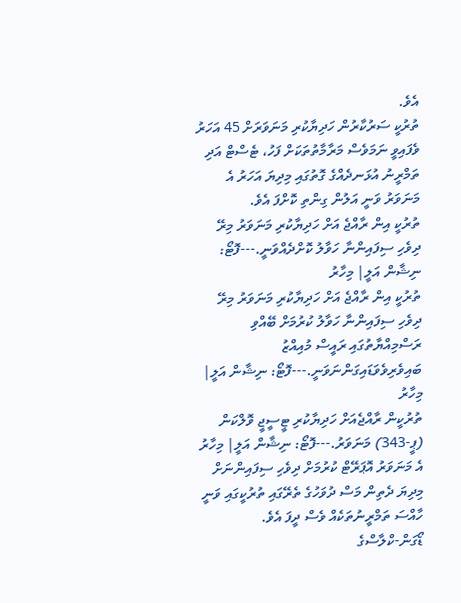އެވެ.
ތުރުކީ ސަރުކާރުން ހަދިޔާކުރި މަނަވަރަށް 45 އަހަރު ވެފައިވީ ނަމަވެސް މަރާމާތުތަކަށް ފަހު، ޓެސްޓް އަދި ތަމްރީނު އުޅަނދެއްގެ ގޮތުގައި މިދިޔަ އަހަރު އެ މަނަވަރު ވަނީ އަލުން ގިންތި ކޮށްފަ އެވެ.
ތުރުކީ އިން ރާއްޖެ އަށް ހަދިޔާކުރި މަނަވަރު މިރޭ ދިވެހި ސިފައިންނާ ހަވާލު ކޮށްދެއްވަނީ.---ފޮޓޯ: ނިޝާން އަލީ| މިހާރު
ތުރުކީ އިން ރާއްޖެ އަށް ހަދިޔާކުރި މަނަވަރު މިރޭ ދިވެހި ސިފައިންނާ ހަވާލު ކުރުމަށް ބޭއްވި ރަސްމިއްޔާތުގައި ރައީސް މުއިއްޒު ބައިވެރިވެވަޑައިގަންނަވަނީ.---ފޮޓޯ: ނިޝާން އަލީ| މިހާރު
ތުރުކީން ރާއްޖެއަށް ހަދިޔާކުރި ޓީސީޖީ ވޮލްކަން (ޕީ-343) މަނަވަރު.---ފޮޓޯ: ނިޝާން އަލީ| މިހާރު
އެ މަނަވަރު އޮޕަރޭޓް ކުރުމަށް ދިވެހި ސިފައިންނަށް މިދިޔަ ދެތިން މަސް ދުވަހުގެ ތެރޭގައި ތުރުކީގައި ވަނީ ހާއްސަ ތަމްރީނުތަކެއް ވެސް ދީފަ އެވެ.
ޑޯގަން-ކްލާސްގެ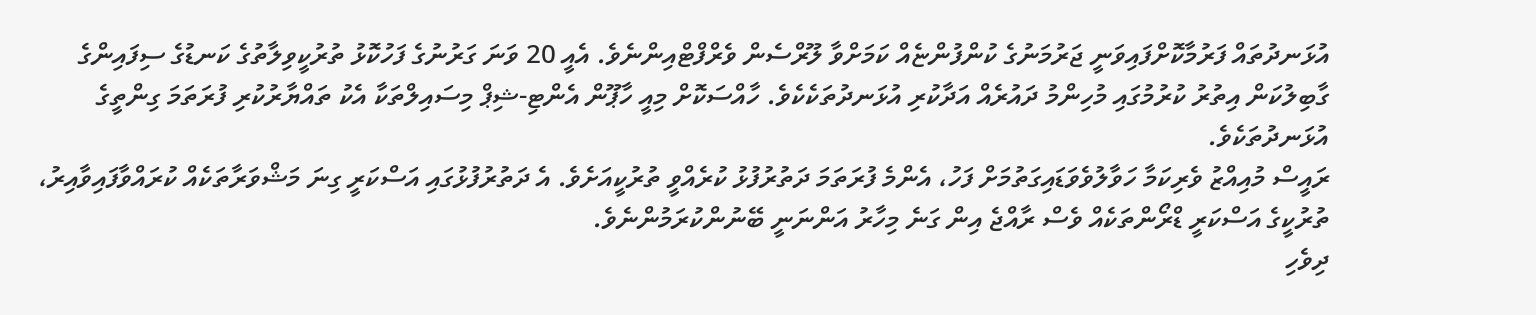އުޅަނދުތައް ފަރުމާކޮށްފައިވަނީ ޖަރުމަނުގެ ކުންފުންޏެއް ކަމަށްވާ ލޫރްސެން ވެރްފްޓްއިންނެވެ. އެއީ 20 ވަނަ ގަރުނުގެ ފަހުކޮޅު ތުރުކީވިލާތުގެ ކަނޑުގެ ސިފައިންގެ ގާބިލުކަން އިތުރު ކުރުމުގައި މުހިންމު ދައުރެއް އަދާކުރި އުޅަނދުތަކެކެވެ. ހާއްސަކޮށް މިއީ ހާޕޫން އެންޓި-ޝިޕް މިސައިލްތަކާ އެކު ތައްޔާރުކުރި ފުރަތަމަ ގިންތީގެ އުޅަނދުތަކެވެ.
ރައީސް މުއިއްޒު ވެރިކަމާ ހަވާލުވެވަޑައިގަތުމަށް ފަހު، އެންމެ ފުރަތަމަ ދަތުރުފުޅު ކުރެއްވީ ތުރުކީއަށެވެ. އެ ދަތުރުފުޅުގައި އަސްކަރީ ގިނަ މަޝްވަރާތަކެއް ކުރައްވާފައިވާއިރު، ތުރުކީގެ އަސްކަރީ ޑްރޯންތަކެއް ވެސް ރާއްޖެ އިން ގަނެ މިހާރު އަންނަނީ ބޭނުންކުރަމުންނެވެ.
ދިވެހި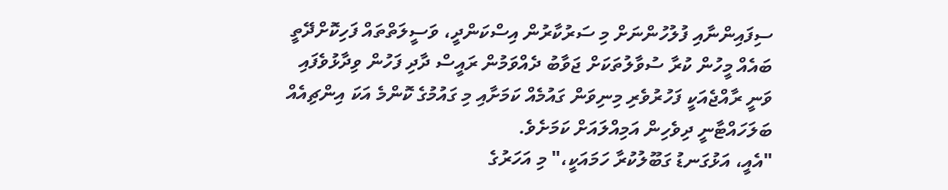ސިފައިންނާއި ފުލުހުންނަށް މި ސަރުކާރުން އިސްކަންދީ، ވަސީލަތްތައް ފަހިކޮށްދޭތީ ބައެއް މީހުން ކުރާ ސުވާލުތަކަށް ޖަވާބު ދެއްވަމުން ރައީސް ދާދި ފަހުން ވިދާޅުވެފައި ވަނީ ރާއްޖެއަކީ ފަހުރުވެރި މިނިވަން ގައުމެއް ކަމަށާއި މި ގައުމުގެ ކޮންމެ އަކަ އިންޗިއެއް ބަލަހައްޓާނީ ދިވެހިން އަމިއްލައަށް ކަމަށެވެ.
"އެއީ، އަޅުގަނޑު ގަބޫލުކުރާ ހަމައަކީ،" މި އަހަރުގެ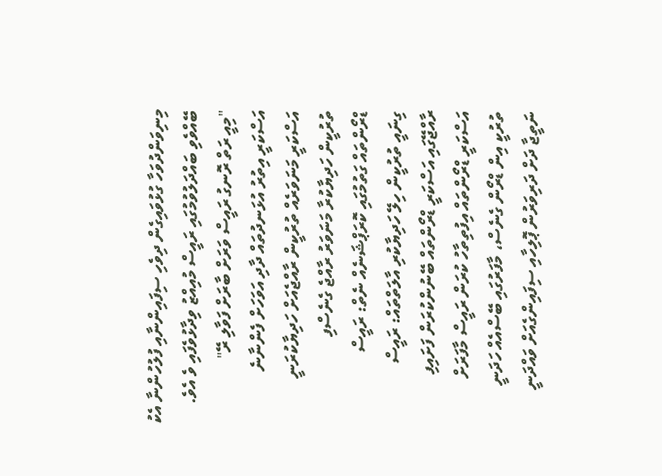މިނިވަންދުވަހާ ގުޅުވައިގެން ދިވެހި ސިފައިންނާއި ފުލުހުންނާ އެކު ބޭއްވެވި ބައްދަލުވުމުގައި ރައީސް މުއިއްޒު ވިދާޅުވެފައި ވެ އެވެ.
"މިއީ ރަތް ރޮނގު ރައީސް ވަރަށް ބާރަށް ފަވާލި ރޭ"
އަސްކަރީ އިތުރު އުޅަނދުތައް ދާދި އަވަހަށް ފެންނާނެ
އަސްކަރީ މަނަވަރެއް ތުރުކީން ރާއްޖެއަށް ހަދިޔާކުރަނީ
ތުރުކީން ހަދިޔާކުރާ މަނަވަރު ރާއްޖެ ގެނެސްފި
ޑްރޯންތައް ގަތުމުގައި ކޮރަޕްޝަނެއް ނެތް: ރައީސް
ގިނައީ ތުރުކީން ހިލޭ ހަދިޔާކުރި އާލަތްތައް: ރައީސް
ރާއްޖޭގައި އަސްކަރީ ޑްރޯންތައް ބޭނުންކުރަން ފަށައިފި
އަސްކަރީ ޑްރޯންތައް އިފުތިތާހު ކުރަން ރައީސް މާފަރަށް
ތުރުކީ އިން ޑްރޯން ގެނެސް، މާފަރުގައި ބޭސްއެއް ހަދަނީ
ނަތީޖާ ދަށް ދަރިވަރުން ޕޮލިހާއި ސިފައިންގެއަށް ވައްދަނީ